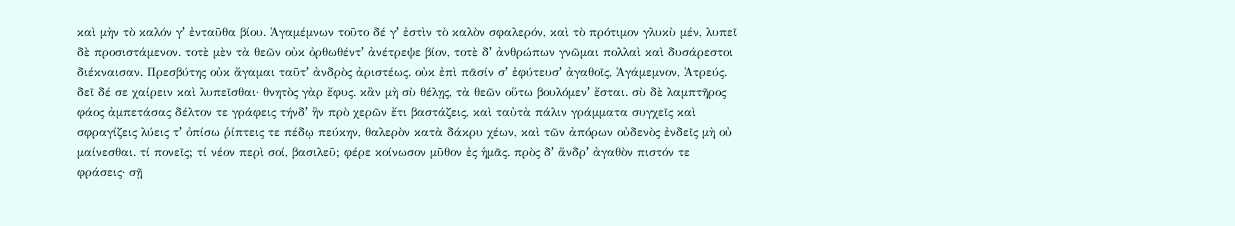καὶ μὴν τὸ καλόν γʼ ἐνταῦθα βίου. Ἀγαμέμνων τοῦτο δέ γʼ ἐστὶν τὸ καλὸν σφαλερόν, καὶ τὸ πρότιμον γλυκὺ μέν, λυπεῖ δὲ προσιστάμενον. τοτὲ μὲν τὰ θεῶν οὐκ ὀρθωθέντʼ ἀνέτρεψε βίον, τοτὲ δʼ ἀνθρώπων γνῶμαι πολλαὶ καὶ δυσάρεστοι διέκναισαν. Πρεσβύτης οὐκ ἄγαμαι ταῦτʼ ἀνδρὸς ἀριστέως. οὐκ ἐπὶ πᾶσίν σʼ ἐφύτευσʼ ἀγαθοῖς, Ἀγάμεμνον, Ἀτρεύς. δεῖ δέ σε χαίρειν καὶ λυπεῖσθαι· θνητὸς γὰρ ἔφυς. κἂν μὴ σὺ θέλῃς, τὰ θεῶν οὕτω βουλόμενʼ ἔσται. σὺ δὲ λαμπτῆρος φάος ἀμπετάσας δέλτον τε γράφεις τήνδʼ ἣν πρὸ χερῶν ἔτι βαστάζεις, καὶ ταὐτὰ πάλιν γράμματα συγχεῖς καὶ σφραγίζεις λύεις τʼ ὀπίσω ῥίπτεις τε πέδῳ πεύκην, θαλερὸν κατὰ δάκρυ χέων, καὶ τῶν ἀπόρων οὐδενὸς ἐνδεῖς μὴ οὐ μαίνεσθαι. τί πονεῖς; τί νέον περὶ σοί, βασιλεῦ; φέρε κοίνωσον μῦθον ἐς ἡμᾶς. πρὸς δʼ ἄνδρʼ ἀγαθὸν πιστόν τε φράσεις· σῇ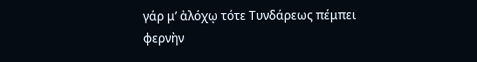γάρ μʼ ἀλόχῳ τότε Τυνδάρεως πέμπει φερνὴν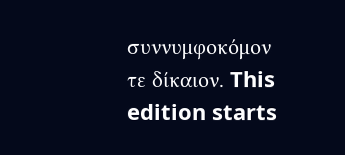συννυμφοκόμον τε δίκαιον. This edition starts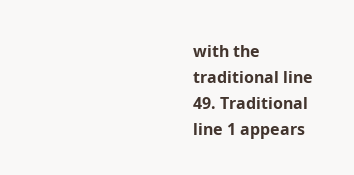with the traditional line 49. Traditional line 1 appears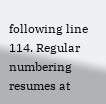following line 114. Regular numbering resumes at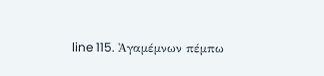line 115. Ἀγαμέμνων πέμπω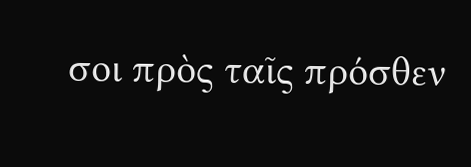σοι πρὸς ταῖς πρόσθεν